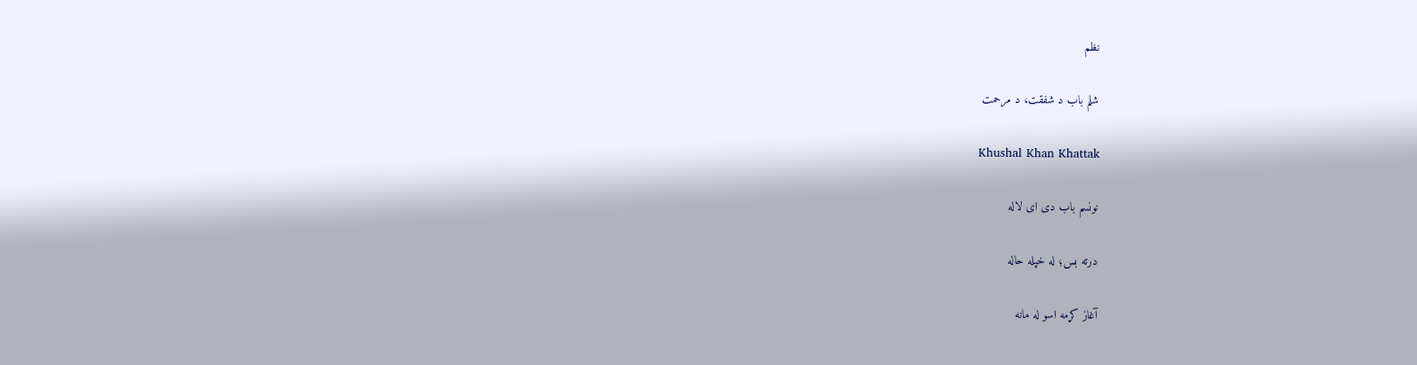نظم

شلم باب د شفقت، د مرحمت

Khushal Khan Khattak

نونسم باب دی ای لاله

درته بس؛ له خپله حاله

آغاز کړمه اسو له مانه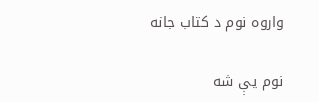واروه نوم د کتاب جانه

نوم يې شه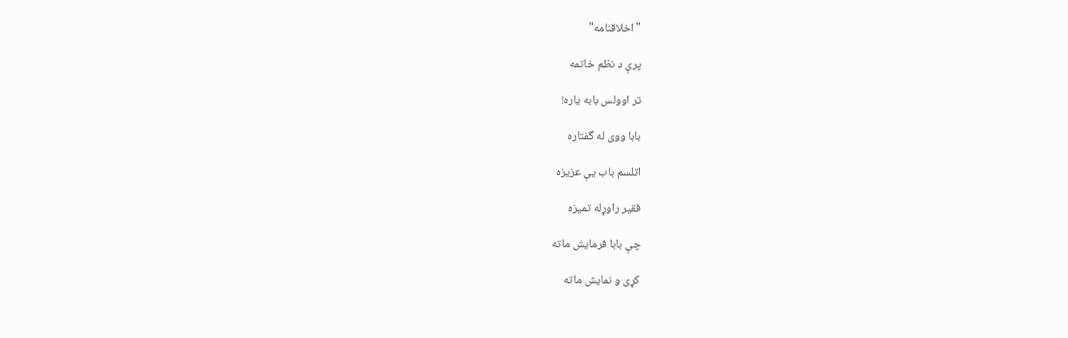"اخلاقنامه"

پرې د نظم خاتمه

تر اوولس بابه ياره!

بابا ووی له گفتاره

اتلسم باب يې عزيزه

فقير راوړله تميزه

چې بابا فرمايش ماته

کړی و نمايش ماته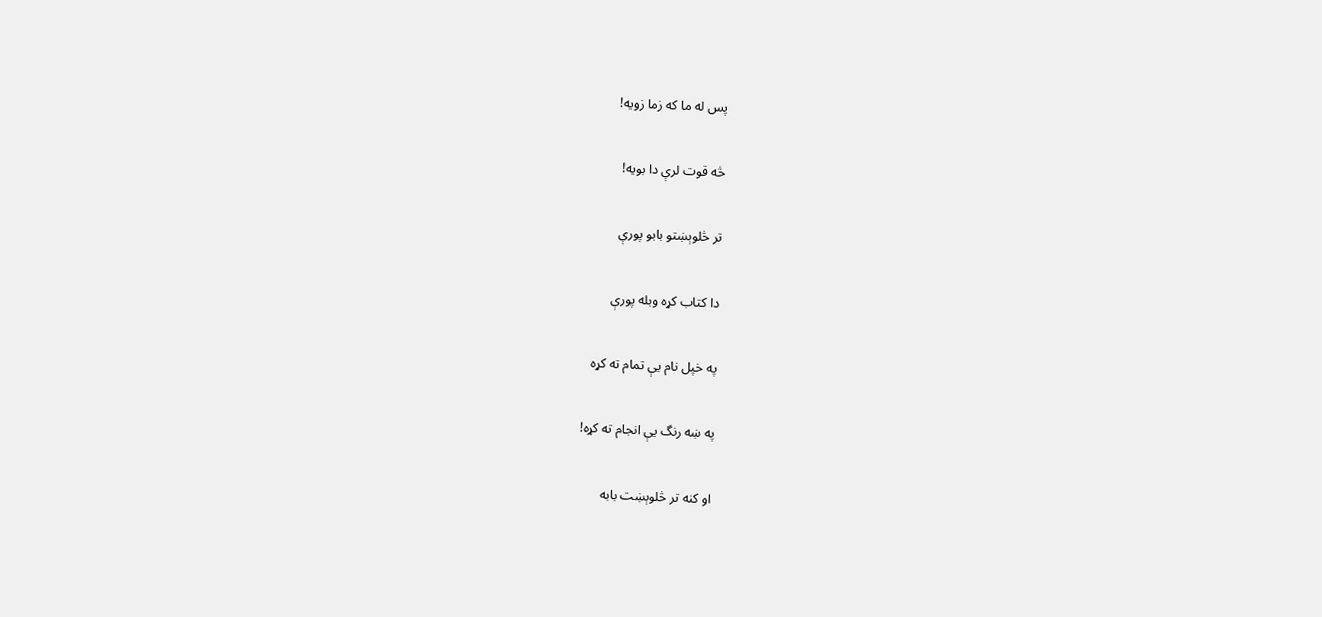پس له ما که زما زويه!

څه قوت لرې دا بويه!

تر څلوېښتو بابو پورې

دا کتاب کړه وبله پورې

په خپل نام يې تمام ته کړه

په ښه رنگ يې انجام ته کړه!

او کنه تر څلوېښت بابه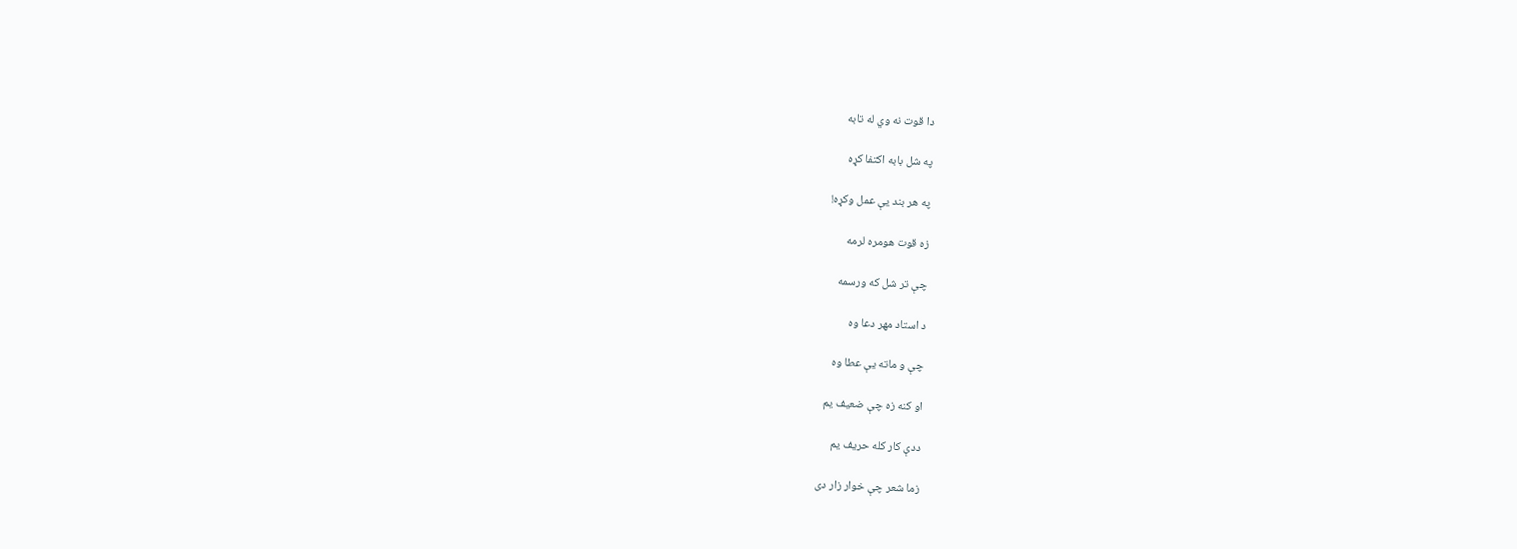دا قوت نه وي له تابه

په شل بابه اکتفا کړه

په هر بند يې عمل وکړه!

زه قوت هومره لرمه

چې تر شل که ورسمه

د استاد مهر دعا وه

چې و ماته يې عطا وه

او کنه زه چې ضعيف يم

ددې کار کله حريف يم

زما شعر چې خوار زار دی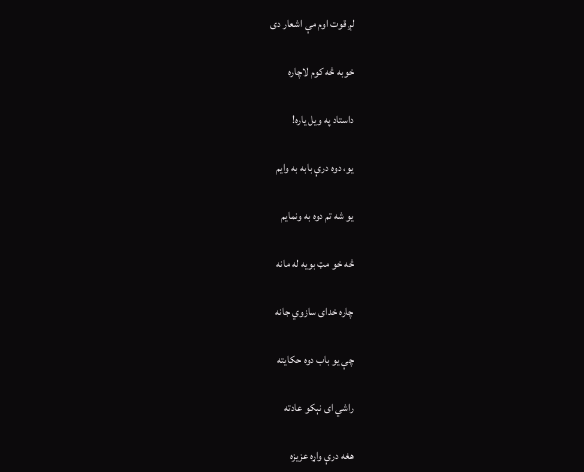لږ قوت اوم مې اشعار دی

خوبه څه کوم لاچاره

داستاد په ويل ياره!

يو، دوه درې بابه به وايم

يو شه تم دوه به ونمايم

څه خو مټ بويه له مانه

چاره خدای سازوي جانه

چې يو باب دوه حکايته

راشي ای نېکو عادته

هغه درې واړه عزيزه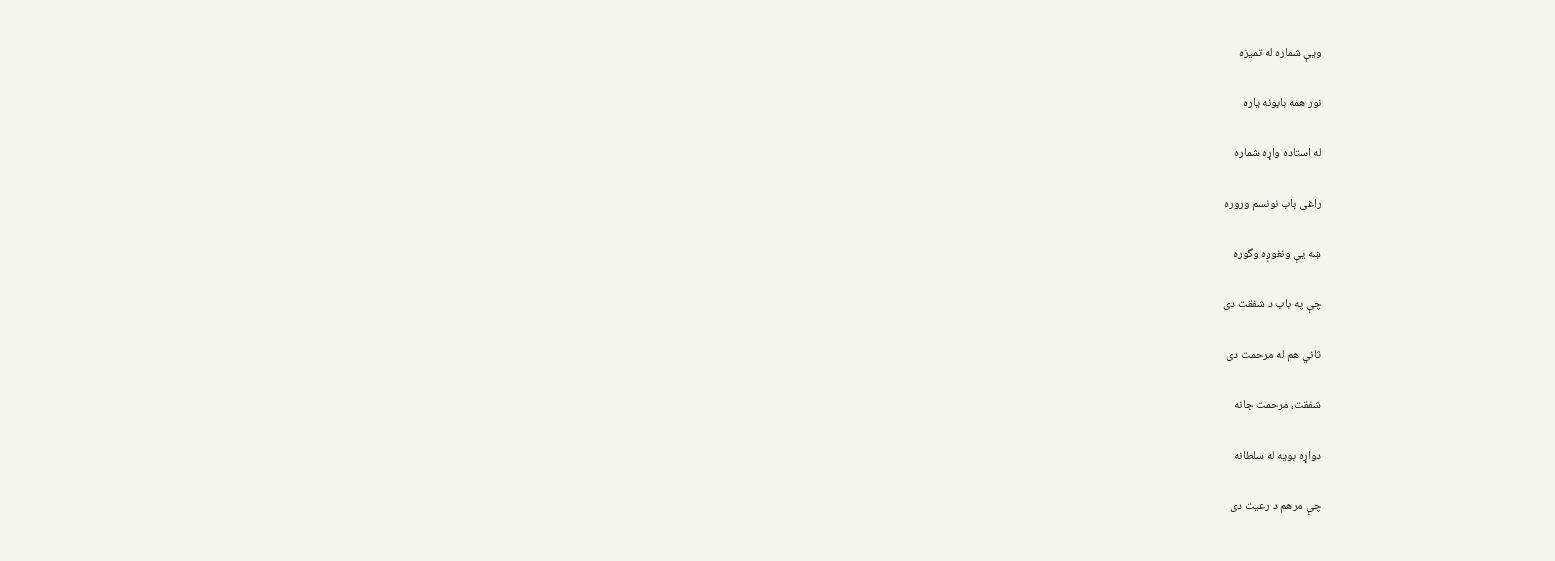ويې شماره له تميزه

نور همه بابونه ياره

له استاده واړه شماره

راغی باب نونسم وروره

ښه يې ونغوږه وگوره

چې په باب د شفقت دی

ثاني هم له مرحمت دی

شفقت، مرحمت جانه

دواړه بويه له سلطانه

چې مرهم د رعيت دی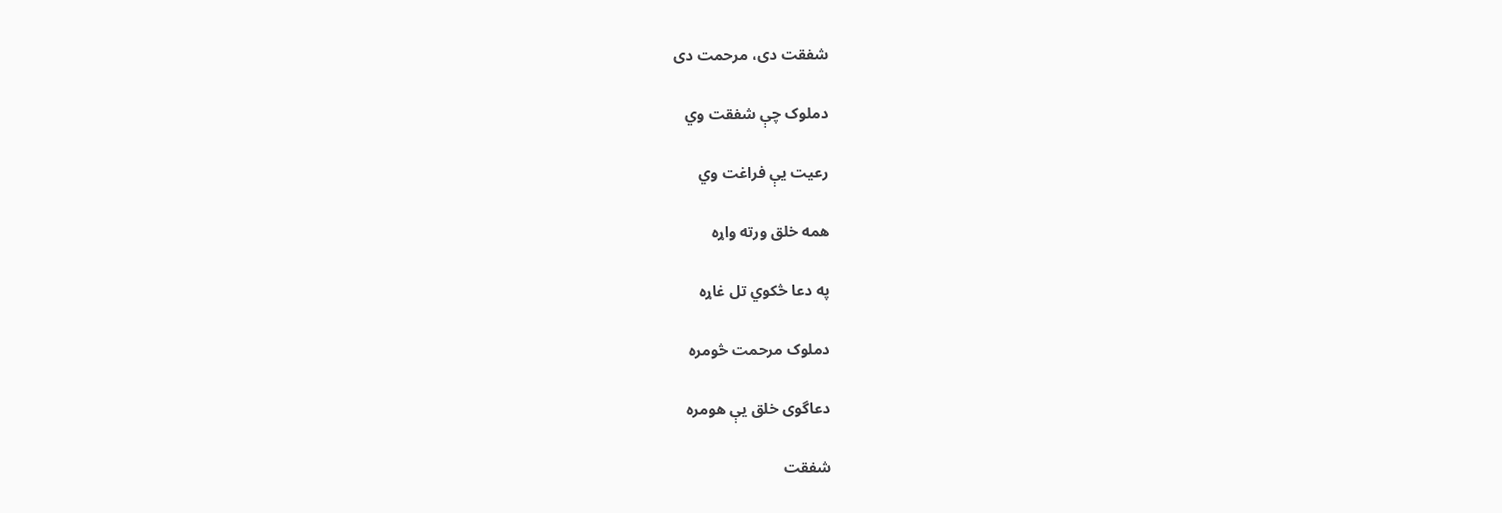شفقت دی، مرحمت دی

دملوک چې شفقت وي

رعيت يې فراغت وي

همه خلق ورته واړه

په دعا څکوي تل غاړه

دملوک مرحمت څومره

دعاگوی خلق يې هومره

شفقت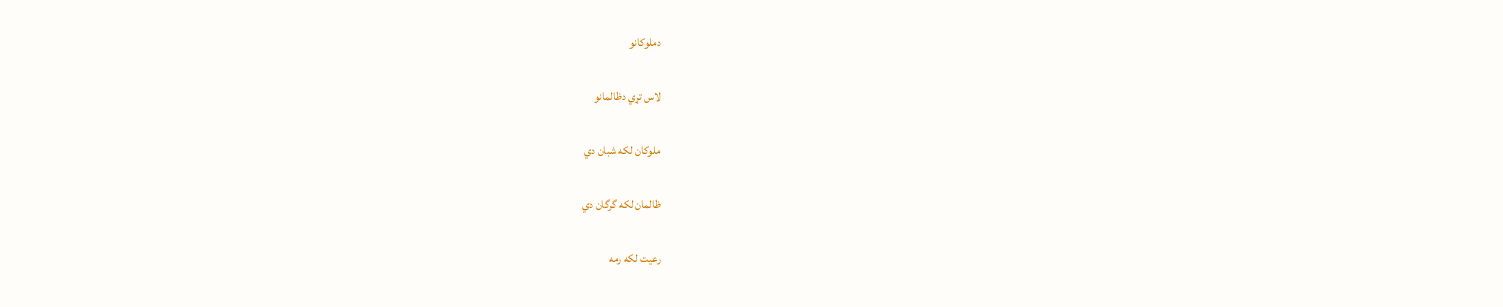دملوکانو

لاس تړي دظالمانو

ملوکان لکه شبان دي

ظالمان لکه گرگان دي

رعيت لکه رمه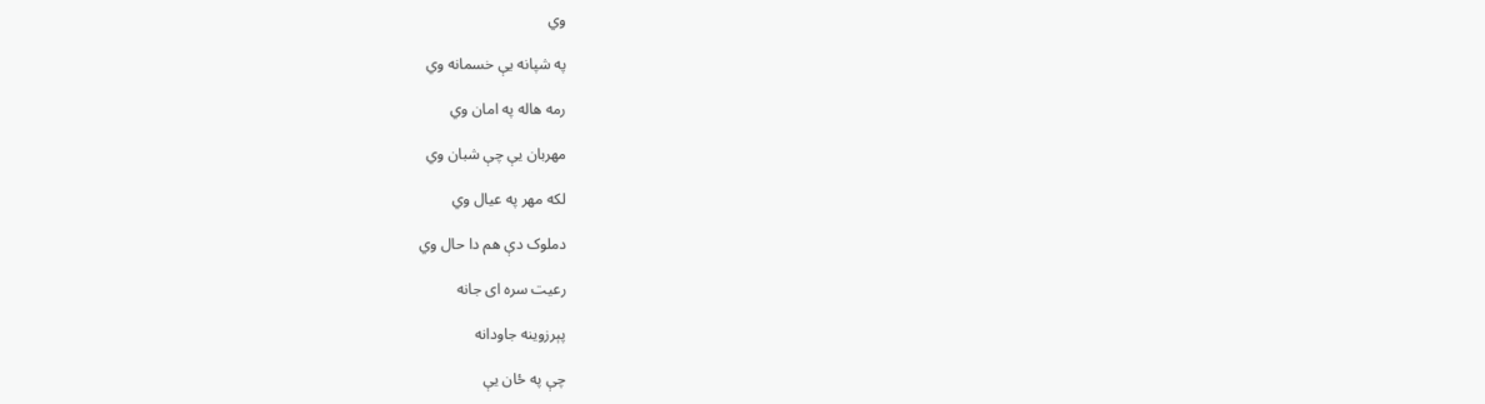وي

په شپانه يې خسمانه وي

رمه هاله په امان وي

مهربان يې چې شبان وي

لکه مهر په عيال وي

دملوک دې هم دا حال وي

رعيت سره ای جانه

پېرزوينه جاودانه

چې په ځان يې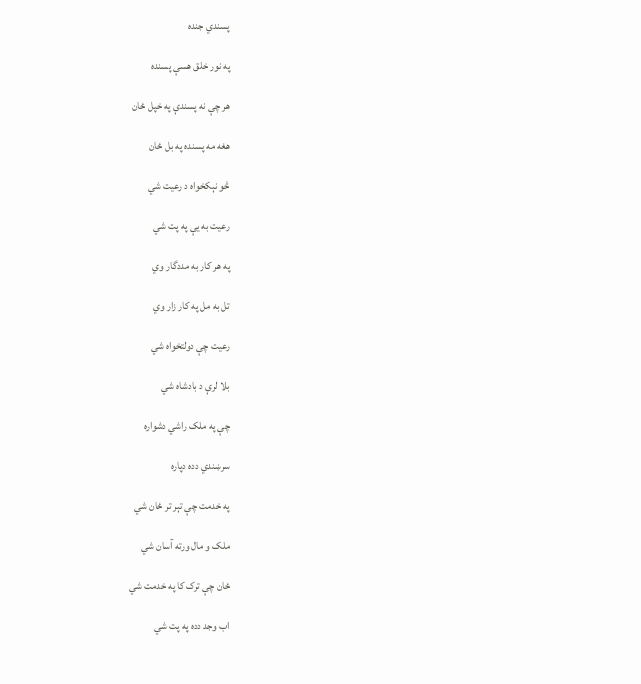پسندي جنده

په نور خلق هسې پسنده

هر چې نه پسندې په خپل ځان

هغه مه پسنده په بل ځان

څو نېکخواه د رعيت شي

رعيت به يې په پت شي

په هر کار به مددگار وي

تل به مل په کار زار وي

رعيت چې دولتخواه شي

بلا لرې د بادشاه شي

چې په ملک راشي دشواره

سرښندي دده دپاره

په خدمت چې تېر تر ځان شي

ملک و مال ورته آسان شي

ځان چې ترک کا په خدمت شي

اب وجد دده په پت شي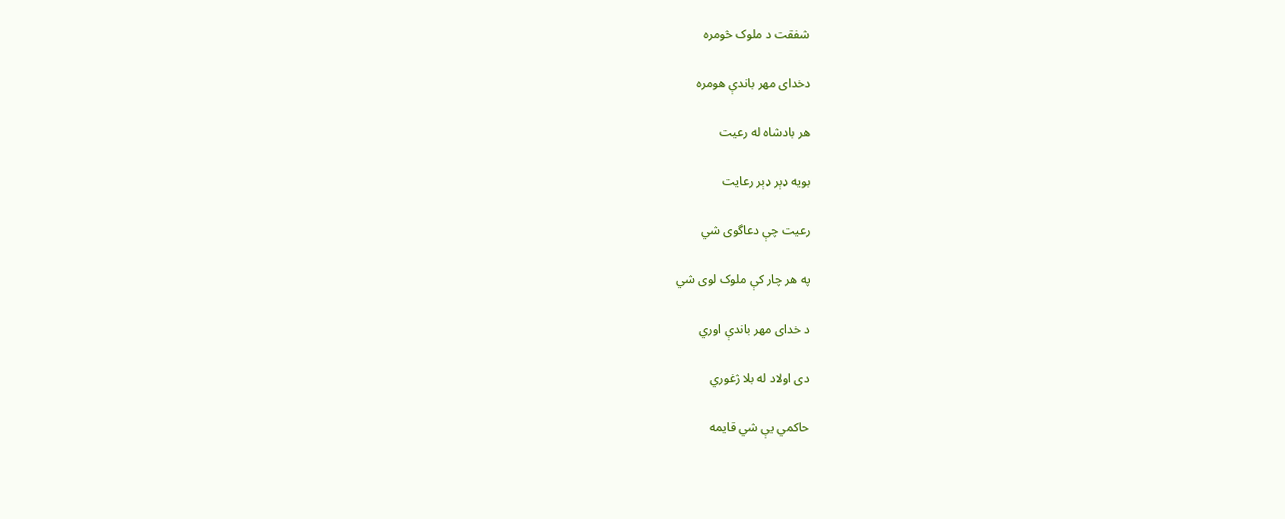شفقت د ملوک څومره

دخدای مهر باندې هومره

هر بادشاه له رعيت

بويه ډېر ډېر رعايت

رعيت چې دعاگوی شي

په هر چار کې ملوک لوی شي

د خدای مهر باندې اوري

دی اولاد له بلا ژغوري

حاکمي يې شي قايمه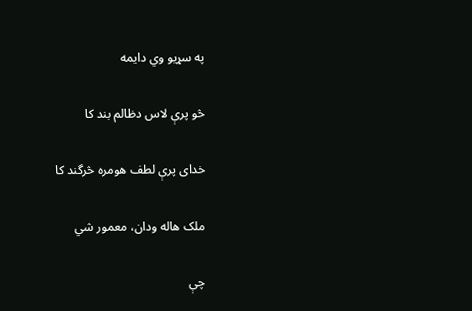په سړيو وي دايمه

څو پرې لاس دظالم بند کا

خدای پرې لطف هومره څرگند کا

ملک هاله ودان، معمور شي

چې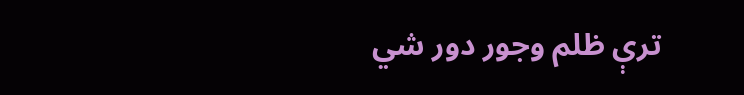ترې ظلم وجور دور شي